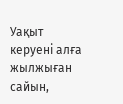Уақыт керуені алға жылжыған сайын,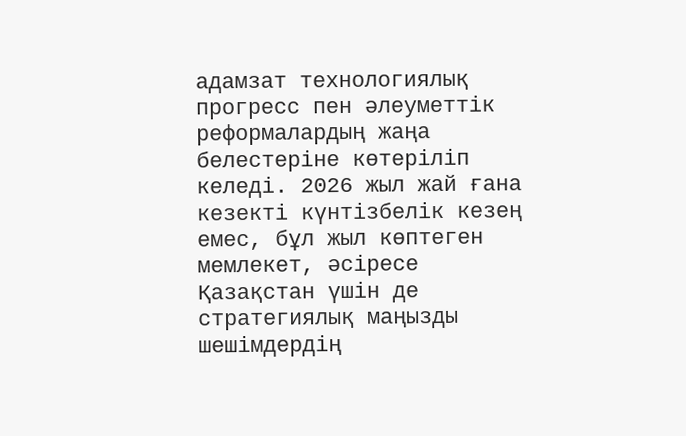адамзат технологиялық прогресс пен әлеуметтік реформалардың жаңа белестеріне көтеріліп келеді. 2026 жыл жай ғана кезекті күнтізбелік кезең емес, бұл жыл көптеген мемлекет, әсіресе Қазақстан үшін де стратегиялық маңызды шешімдердің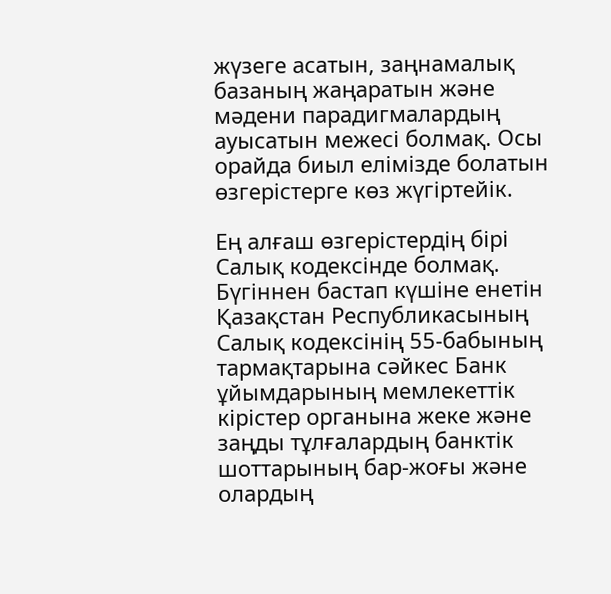жүзеге асатын, заңнамалық базаның жаңаратын және мәдени парадигмалардың ауысатын межесі болмақ. Осы орайда биыл елімізде болатын өзгерістерге көз жүгіртейік.

Ең алғаш өзгерістердің бірі Салық кодексінде болмақ. Бүгіннен бастап күшіне енетін Қазақстан Республикасының Салық кодексінің 55-бабының тармақтарына сәйкес Банк ұйымдарының мемлекеттік кірістер органына жеке және заңды тұлғалардың банктік шоттарының бар-жоғы және олардың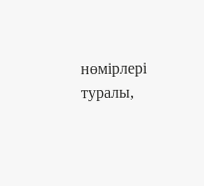нөмірлері туралы,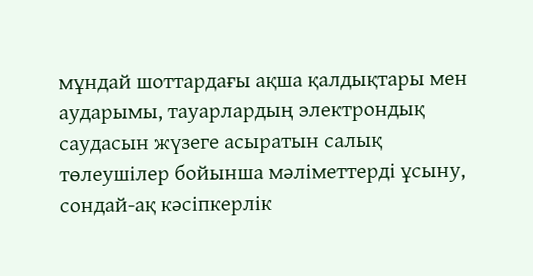мұндай шоттардағы ақша қалдықтары мен аударымы, тауарлардың электрондық саудасын жүзеге асыратын салық төлеушілер бойынша мәліметтерді ұсыну, сондай-ақ кәсіпкерлік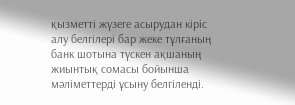қызметті жүзеге асырудан кіріс алу белгілері бар жеке тұлғаның банк шотына түскен ақшаның жиынтық сомасы бойынша мәліметтерді ұсыну белгіленді.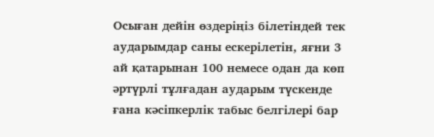Осыған дейін өздеріңіз білетіндей тек аударымдар саны ескерілетін, яғни 3 ай қатарынан 100 немесе одан да көп әртүрлі тұлғадан аударым түскенде ғана кәсіпкерлік табыс белгілері бар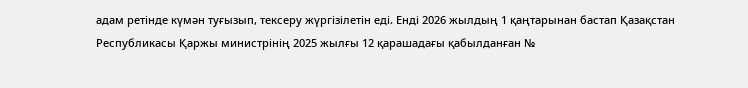адам ретінде күмән туғызып, тексеру жүргізілетін еді. Енді 2026 жылдың 1 қаңтарынан бастап Қазақстан Республикасы Қаржы министрінің 2025 жылғы 12 қарашадағы қабылданған №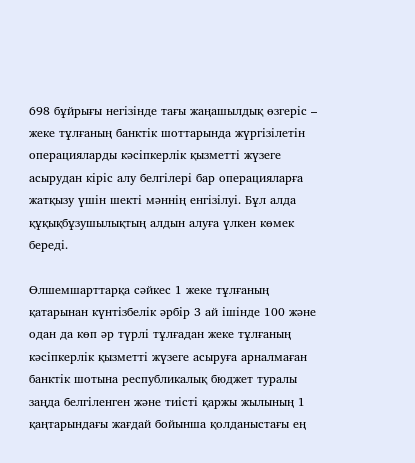698 бұйрығы негізінде тағы жаңашылдық өзгеріс – жеке тұлғаның банктік шоттарында жүргізілетін операцияларды кәсіпкерлік қызметті жүзеге асырудан кіріс алу белгілері бар операцияларға жатқызу үшін шекті мәннің енгізілуі. Бұл алда құқықбұзушылықтың алдын алуға үлкен көмек береді.

Өлшемшарттарқа сәйкес 1 жеке тұлғаның қатарынан күнтізбелік әрбір 3 ай ішінде 100 және одан да көп әр түрлі тұлғадан жеке тұлғаның кәсіпкерлік қызметті жүзеге асыруға арналмаған банктік шотына республикалық бюджет туралы заңда белгіленген және тиісті қаржы жылының 1 қаңтарындағы жағдай бойынша қолданыстағы ең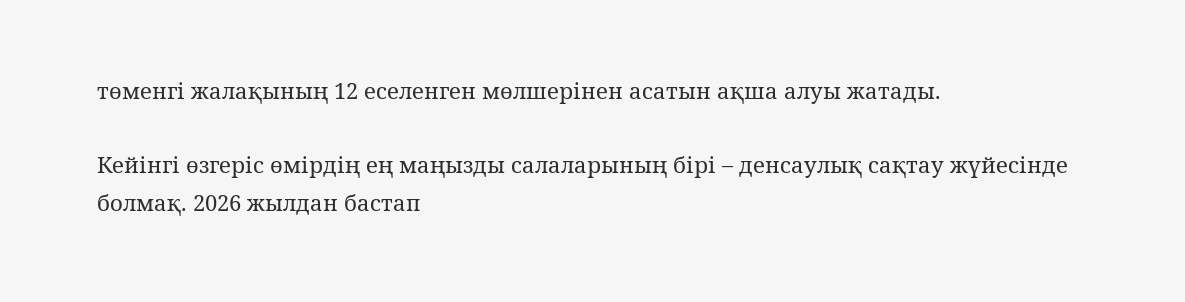төменгі жалақының 12 еселенген мөлшерінен асатын ақша алуы жатады.

Кейінгі өзгеріс өмірдің ең маңызды салаларының бірі – денсаулық сақтау жүйесінде болмақ. 2026 жылдан бастап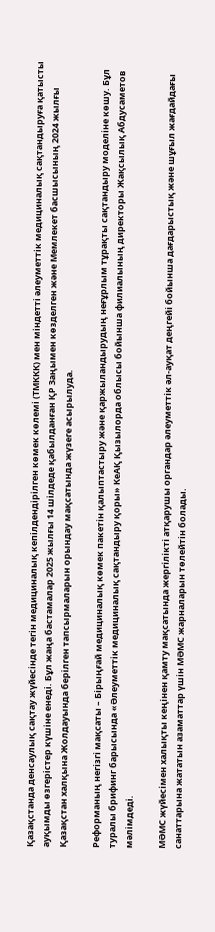Қазақстанда денсаулық сақтау жүйесінде тегін медициналық кепілдендірілген көмек көлемі (ТМККК) мен міндетті әлеуметтік медициналық сақтандыруға қатысты ауқымды өзгерістер күшіне енеді. Бұл жаңа бастамалар 2025 жылғы 14 шілдеде қабылданған ҚР Заңымен көзделген және Мемлекет басшысының 2024 жылғы Қазақстан халқына Жолдауында берілген тапсырмаларын орындау мақсатында жүзеге асырылуда.

Реформаның негізгі мақсаты – Бірыңғай медициналық көмек пакетін қалыптастыру және қаржыландырудың неғұрлым тұрақты сақтандыру моделіне көшу. Бұл туралы брифинг барысында «Әлеуметтік медициналық сақтандыру қоры» КеАҚ Қызылорда облысы бойынша филиалының директоры Жақсылық Абдусаметов мәлімдеді.

МӘМС жүйесімен халықты кеңінен қамту мақсатында жергілікті атқарушы органдар әлеуметтік әл-ауқат деңгейі бойынша дағдарыстық және шұғыл жағдайдағы санаттарына жататын азаматтар үшін МӘМС жарналарын төлейтін болады.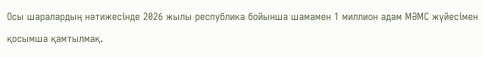Осы шаралардың нәтижесінде 2026 жылы республика бойынша шамамен 1 миллион адам МӘМС жүйесімен қосымша қамтылмақ.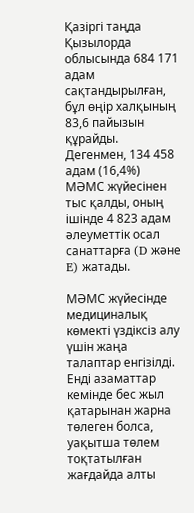Қазіргі таңда Қызылорда облысында 684 171 адам сақтандырылған, бұл өңір халқының 83,6 пайызын құрайды. Дегенмен, 134 458 адам (16,4%) МӘМС жүйесінен тыс қалды, оның ішінде 4 823 адам әлеуметтік осал санаттарға (D және E) жатады.

МӘМС жүйесінде медициналық көмекті үздіксіз алу үшін жаңа талаптар енгізілді. Енді азаматтар кемінде бес жыл қатарынан жарна төлеген болса, уақытша төлем тоқтатылған жағдайда алты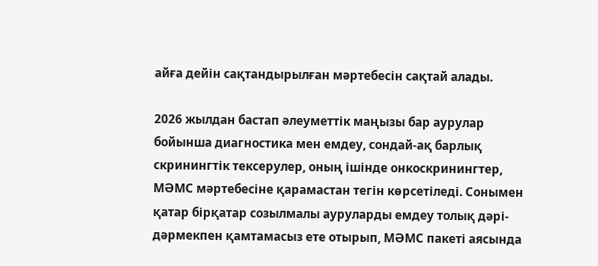айға дейін сақтандырылған мәртебесін сақтай алады.

2026 жылдан бастап әлеуметтік маңызы бар аурулар бойынша диагностика мен емдеу, сондай-ақ барлық скринингтік тексерулер, оның ішінде онкоскринингтер, МӘМС мәртебесіне қарамастан тегін көрсетіледі. Сонымен қатар бірқатар созылмалы ауруларды емдеу толық дәрі-дәрмекпен қамтамасыз ете отырып, МӘМС пакеті аясында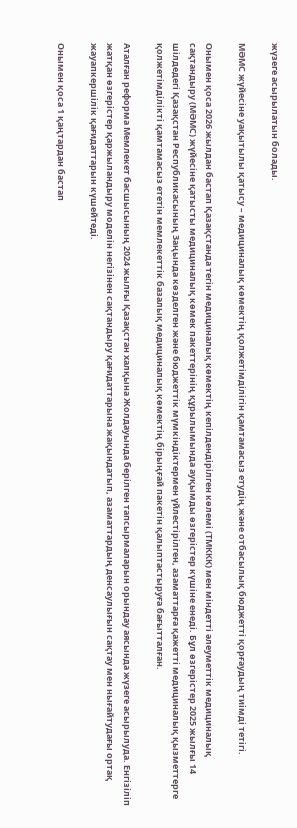жүзеге асырылатын болады.

МӘМС жүйесіне уақытылы қатысу – медициналық көмектің қолжетімділігін қамтамасыз етудің және отбасылық бюджетті қорғаудың тиімді тетігі.

Онымен қоса 2026 жылдан бастап Қазақстанда тегін медициналық көмектің кепілдендірілген көлемі (ТМККК) мен міндетті әлеуметтік медициналық сақтандыру (МӘМС) жүйесіне қатысты медициналық көмек пакеттерінің құрылымында ауқымды өзгерістер күшіне енеді. Бұл өзгерістер 2025 жылғы 14 шілдедегі Қазақстан Республикасының Заңында көзделген және бюджеттік мүмкіндіктермен үйлестірілген, азаматтарға қажетті медициналық қызметтерге қолжетімділікті қамтамасыз ететін мемлекеттік базалық медициналық көмектің бірыңғай пакетін қалыптастыруға бағытталған.

Аталған реформа Мемлекет басшысының 2024 жылғы Қазақстан халқына Жолдауында берілген тапсырмаларын орындау аясында жүзеге асырылуда. Енгізіліп жатқан өзгерістер қаржыландыру моделін негізінен сақтандыру қағидаттарына жақындатып, азаматтардың денсаулығын сақтау мен нығайтудағы ортақ жауапкершілік қағидаттарын күшейтеді.

Онымен қоса 1 қаңтардан бастап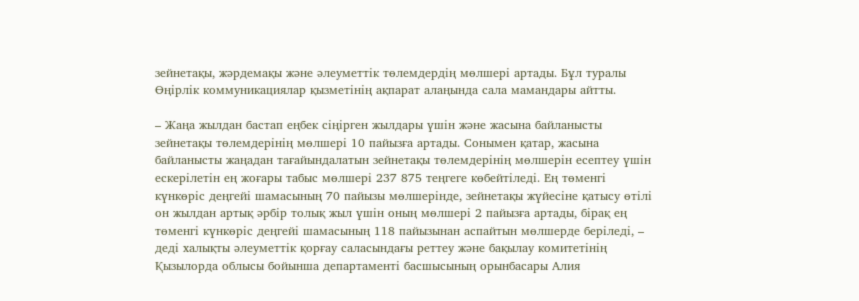зейнетақы, жәрдемақы және әлеуметтік төлемдердің мөлшері артады. Бұл туралы Өңірлік коммуникациялар қызметінің ақпарат алаңында сала мамандары айтты.

– Жаңа жылдан бастап еңбек сіңірген жылдары үшін және жасына байланысты зейнетақы төлемдерінің мөлшері 10 пайызға артады. Сонымен қатар, жасына байланысты жаңадан тағайындалатын зейнетақы төлемдерінің мөлшерін есептеу үшін ескерілетін ең жоғары табыс мөлшері 237 875 теңгеге көбейтіледі. Ең төменгі күнкөріс деңгейі шамасының 70 пайызы мөлшерінде, зейнетақы жүйесіне қатысу өтілі он жылдан артық әрбір толық жыл үшін оның мөлшері 2 пайызға артады, бірақ ең төменгі күнкөріс деңгейі шамасының 118 пайызынан аспайтын мөлшерде беріледі, – деді халықты әлеуметтік қорғау саласындағы реттеу және бақылау комитетінің Қызылорда облысы бойынша департаменті басшысының орынбасары Алия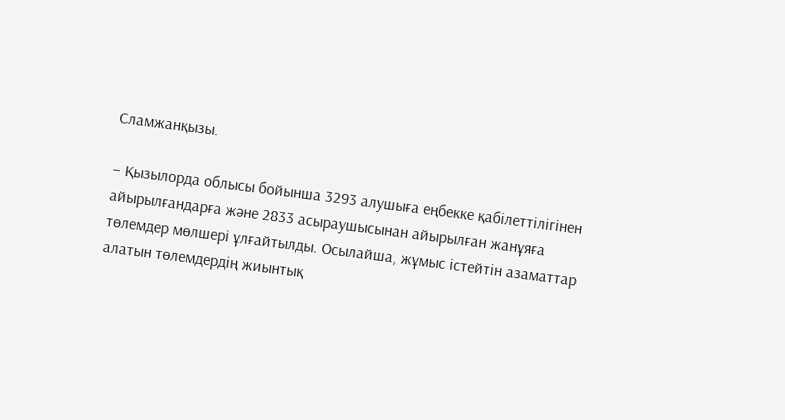Сламжанқызы.

– Қызылорда облысы бойынша 3293 алушыға еңбекке қабілеттілігінен айырылғандарға және 2833 асыраушысынан айырылған жанұяға төлемдер мөлшері ұлғайтылды. Осылайша, жұмыс істейтін азаматтар алатын төлемдердің жиынтық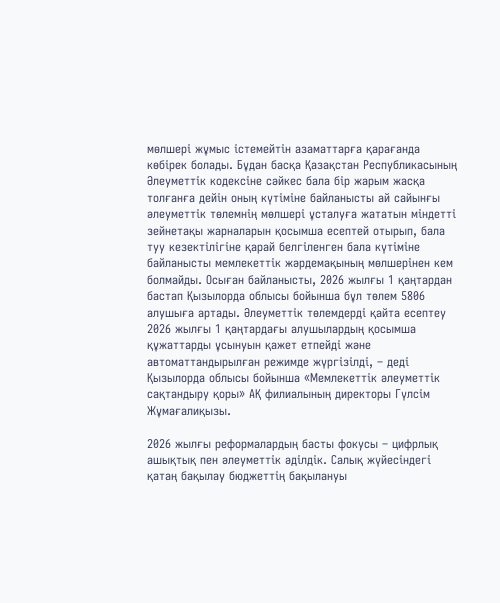мөлшері жұмыс істемейтін азаматтарға қарағанда көбірек болады. Бұдан басқа Қазақстан Республикасының Әлеуметтік кодексіне сәйкес бала бір жарым жасқа толғанға дейін оның күтіміне байланысты ай сайынғы әлеуметтік төлемнің мөлшері ұсталуға жататын міндетті зейнетақы жарналарын қосымша есептей отырып, бала туу кезектілігіне қарай белгіленген бала күтіміне байланысты мемлекеттік жәрдемақының мөлшерінен кем болмайды. Осыған байланысты, 2026 жылғы 1 қаңтардан бастап Қызылорда облысы бойынша бұл төлем 5806 алушыға артады. Әлеуметтік төлемдерді қайта есептеу 2026 жылғы 1 қаңтардағы алушылардың қосымша құжаттарды ұсынуын қажет етпейді және автоматтандырылған режимде жүргізілді, – деді Қызылорда облысы бойынша «Мемлекеттік әлеуметтік сақтандыру қоры» АҚ филиалының директоры Гүлсім Жұмағалиқызы.

2026 жылғы реформалардың басты фокусы – цифрлық ашықтық пен әлеуметтік әділдік. Салық жүйесіндегі қатаң бақылау бюджеттің бақылануы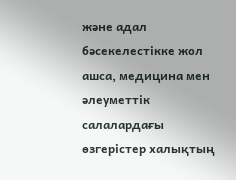және адал бәсекелестікке жол ашса, медицина мен әлеуметтік салалардағы өзгерістер халықтың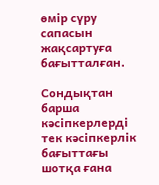өмір сүру сапасын жақсартуға бағытталған.

Сондықтан барша кәсіпкерлерді тек кәсіпкерлік бағыттағы шотқа ғана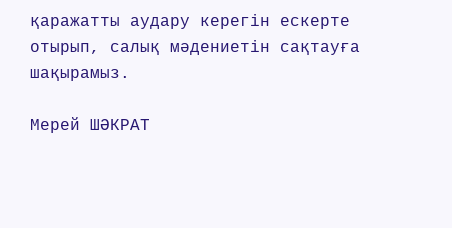қаражатты аудару керегін ескерте отырып, салық мәдениетін сақтауға шақырамыз.

Мерей ШӘКРАТ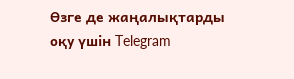Өзге де жаңалықтарды оқу үшін Telegram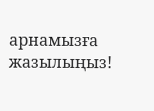арнамызға жазылыңыз!